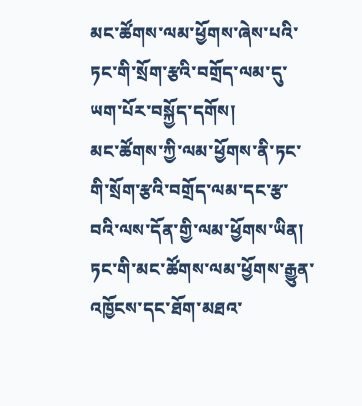མང་ཚོགས་ལམ་ཕྱོགས་ཞེས་པའི་ཏང་གི་སྲོག་རྩའི་བགྲོད་ལམ་དུ་ཡག་པོར་བསྐྱོད་དགོས།
མང་ཚོགས་ཀྱི་ལམ་ཕྱོགས་ནི་ཏང་གི་སྲོག་རྩའི་བགྲོད་ལམ་དང་རྩ་བའི་ལས་དོན་གྱི་ལམ་ཕྱོགས་ཡིན། ཏང་གི་མང་ཚོགས་ལམ་ཕྱོགས་རྒྱུན་འཁྱོངས་དང་ཐོག་མཐའ་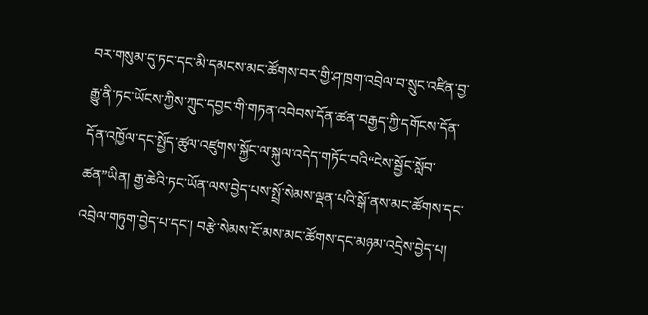བར་གསུམ་དུ་ཏང་དང་མི་དམངས་མང་ཚོགས་བར་གྱི་ཤ་ཁྲག་འབྲེལ་བ་སྲུང་འཛིན་བྱ་རྒྱུ་ནི་ཏང་ཡོངས་ཀྱིས་ཀྲུང་དབྱང་གི་གཏན་འབེབས་དོན་ཚན་བརྒྱད་ཀྱི་དགོངས་དོན་དོན་འཁྱོལ་དང་སྤྱོད་ཚུལ་འཛུགས་སྐྱོང་ལ་སྐུལ་འདེད་གཏོང་བའི“ངེས་སྦྱོང་སློབ་ཚན”ཡིན། རྒྱ་ཆེའི་ཏང་ཡོན་ལས་བྱེད་པས་སྤྲོ་སེམས་ལྡན་པའི་སྒོ་ནས་མང་ཚོགས་དང་འབྲེལ་གཏུག་བྱེད་པ་དང་། བརྩེ་སེམས་ངོ་མས་མང་ཚོགས་དང་མཉམ་འདྲེས་བྱེད་པ།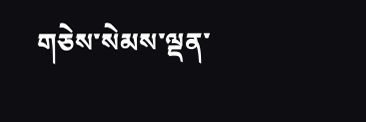གཅེས་སེམས་ལྡན་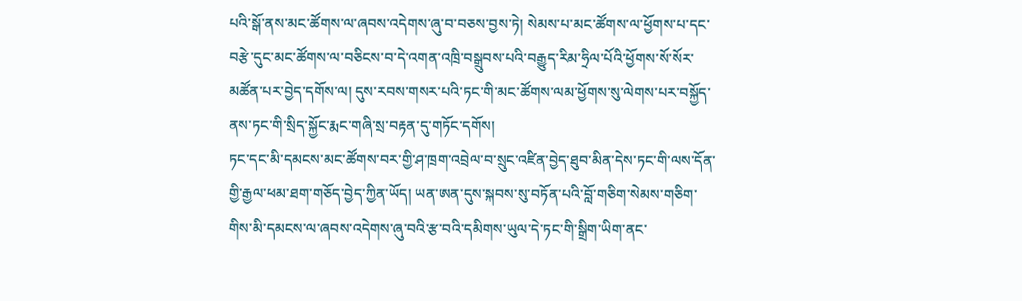པའི་སྒོ་ནས་མང་ཚོགས་ལ་ཞབས་འདེགས་ཞུ་བ་བཅས་བྱས་ཏེ། སེམས་པ་མང་ཚོགས་ལ་ཕྱོགས་པ་དང་བརྩེ་དུང་མང་ཚོགས་ལ་བཅིངས་བ་དེ་འགན་འཁྲི་བསྒྲུབས་པའི་བརྒྱུད་རིམ་ཧྲིལ་པོའི་ཕྱོགས་སོ་སོར་མཚོན་པར་བྱེད་དགོས་ལ། དུས་རབས་གསར་པའི་ཏང་གི་མང་ཚོགས་ལམ་ཕྱོགས་སུ་ལེགས་པར་བསྐྱོད་ནས་ཏང་གི་སྲིད་སྐྱོང་རྨང་གཞི་སྲ་བརྟན་དུ་གཏོང་དགོས།
ཏང་དང་མི་དམངས་མང་ཚོགས་བར་གྱི་ཤ་ཁྲག་འབྲེལ་བ་སྲུང་འཛིན་བྱེད་ཐུབ་མིན་དེས་ཏང་གི་ལས་དོན་གྱི་རྒྱལ་ཕམ་ཐག་གཅོད་བྱེད་ཀྱིན་ཡོད། ཡན་ཨན་དུས་སྐབས་སུ་བཏོན་པའི་བློ་གཅིག་སེམས་གཅིག་གིས་མི་དམངས་ལ་ཞབས་འདེགས་ཞུ་བའི་རྩ་བའི་དམིགས་ཡུལ་དེ་ཏང་གི་སྒྲིག་ཡིག་ནང་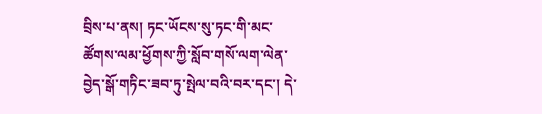བྲིས་པ་ནས། ཏང་ཡོངས་སུ་ཏང་གི་མང་ཚོགས་ལམ་ཕྱོགས་ཀྱི་སློབ་གསོ་ལག་ལེན་བྱེད་སྒོ་གཏིང་ཟབ་ཏུ་སྤེལ་བའི་བར་དང་། དེ་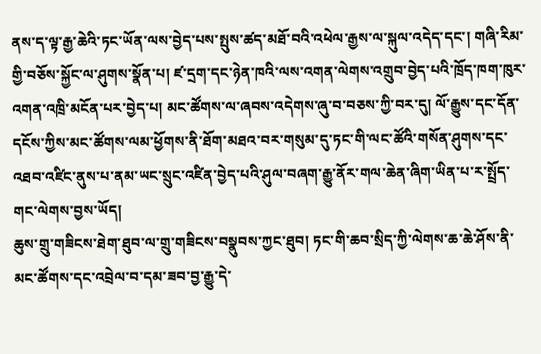ནས་ད་ལྟ་རྒྱ་ཆེའི་ཏང་ཡོན་ལས་བྱེད་པས་སྤུས་ཚད་མཐོ་བའི་འཕེལ་རྒྱས་ལ་སྐུལ་འདེད་དང་། གཞི་རིམ་གྱི་བཅོས་སྐྱོང་ལ་ཤུགས་སྣོན་པ། ཛ་དྲག་དང་ཉེན་ཁའི་ལས་འགན་ལེགས་འགྲུབ་བྱེད་པའི་ཁྲོད་ཁག་ཁུར་འགན་འཁྲི་མངོན་པར་བྱེད་པ། མང་ཚོགས་ལ་ཞབས་འདེགས་ཞུ་བ་བཅས་ཀྱི་བར་དུ། ལོ་རྒྱུས་དང་དོན་དངོས་ཀྱིས་མང་ཚོགས་ལམ་ཕྱོགས་ནི་ཐོག་མཐའ་བར་གསུམ་དུ་ཏང་གི་ལང་ཚོའི་གསོན་ཤུགས་དང་འཐབ་འཛིང་ནུས་པ་ནམ་ཡང་སྲུང་འཛིན་བྱེད་པའི་ཤུལ་བཞག་རྒྱུ་ནོར་གལ་ཆེན་ཞིག་ཡིན་པ་ར་སྤྲོད་གང་ལེགས་བྱས་ཡོད།
ཆུས་གྲུ་གཟིངས་ཐེག་ཐུབ་ལ་གྲུ་གཟིངས་བསྣུབས་ཀྱང་ཐུབ། ཏང་གི་ཆབ་སྲིད་ཀྱི་ལེགས་ཆ་ཆེ་ཤོས་ནི་མང་ཚོགས་དང་འབྲེལ་བ་དམ་ཟབ་བྱ་རྒྱུ་དེ་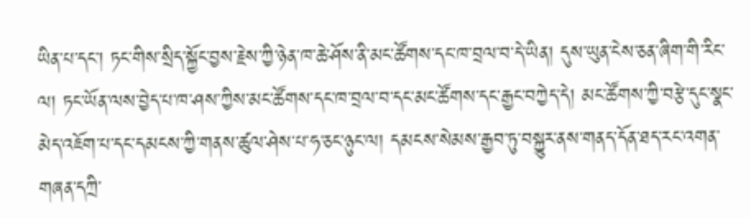ཡིན་པ་དང་། ཏང་གིས་སྲིད་སྐྱོང་བྱས་རྗེས་ཀྱི་ཉེན་ཁ་ཆེ་ཤོས་ནི་མང་ཚོགས་དང་ཁ་བྲལ་བ་དེ་ཡིན། དུས་ཡུན་ངེས་ཅན་ཞིག་གི་རིང་ལ། ཏང་ཡོན་ལས་བྱེད་པ་ཁ་ཤས་ཀྱིས་མང་ཚོགས་དང་ཁ་བྲལ་བ་དང་མང་ཚོགས་དང་རྒྱང་བཀྱེད་དེ། མང་ཚོགས་ཀྱི་བརྩེ་དུང་སྣང་མེད་འཇོག་པ་དང་དམངས་ཀྱི་གནས་ཚུལ་ཤེས་པ་ཧ་ཅང་ཉུང་ལ། དམངས་སེམས་རྒྱབ་ཏུ་བསྐྱུར་ནས་གནད་དོན་ཐད་རང་འགན་གཞན་དཀྲི་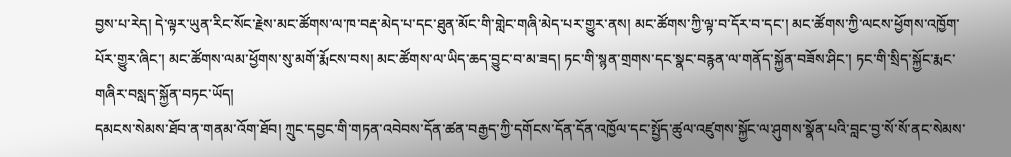བྱས་པ་རེད། དེ་ལྟར་ཡུན་རིང་སོང་རྗེས་མང་ཚོགས་ལ་ཁ་བརྡ་མེད་པ་དང་ཐུན་མོང་གི་གླེང་གཞི་མེད་པར་གྱུར་ནས། མང་ཚོགས་ཀྱི་ལྟ་བ་དོར་བ་དང་། མང་ཚོགས་ཀྱི་ལངས་ཕྱོགས་འཁྱོག་པོར་གྱུར་ཞིང་། མང་ཚོགས་ལམ་ཕྱོགས་སུ་མགོ་རྨོངས་བས། མང་ཚོགས་ལ་ཡིད་ཆད་བྱུང་བ་མ་ཟད། ཏང་གི་སྙན་གྲགས་དང་སྣང་བརྙན་ལ་གནོད་སྐྱོན་བཟོས་ཤིང་། ཏང་གི་སྲིད་སྐྱོང་རྨང་གཞིར་བསླད་སྐྱོན་བཏང་ཡོད།
དམངས་སེམས་ཐོབ་ན་གནམ་འོག་ཐོབ། ཀྲུང་དབྱང་གི་གཏན་འབེབས་དོན་ཚན་བརྒྱད་ཀྱི་དགོངས་དོན་དོན་འཁྱོལ་དང་སྤྱོད་ཚུལ་འཛུགས་སྐྱོང་ལ་ཤུགས་སྣོན་པའི་བླང་བྱ་སོ་སོ་ནང་སེམས་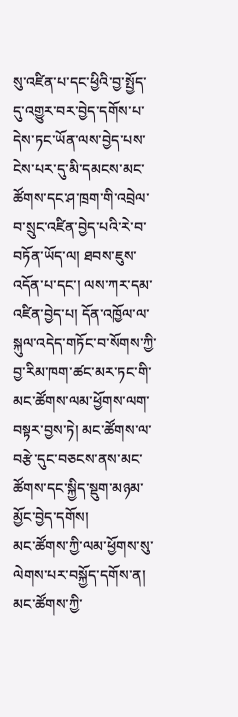སུ་འཛིན་པ་དང་ཕྱིའི་བྱ་སྤྱོད་དུ་འགྱུར་བར་བྱེད་དགོས་པ་དེས་ཏང་ཡོན་ལས་བྱེད་པས་ངེས་པར་དུ་མི་དམངས་མང་ཚོགས་དང་ཤ་ཁྲག་གི་འབྲེལ་བ་སྲུང་འཛིན་བྱེད་པའི་རེ་བ་བཏོན་ཡོད་ལ། ཐབས་ཇུས་འདོན་པ་དང་། ལས་ཀར་དམ་འཛིན་བྱེད་པ། དོན་འཁྱོལ་ལ་སྐུལ་འདེད་གཏོང་བ་སོགས་ཀྱི་བྱ་རིམ་ཁག་ཚང་མར་ཏང་གི་མང་ཚོགས་ལམ་ཕྱོགས་ལག་བསྟར་བྱས་ཏེ། མང་ཚོགས་ལ་བརྩེ་དུང་བཅངས་ནས་མང་ཚོགས་དང་སྐྱིད་སྡུག་མཉམ་མྱོང་བྱེད་དགོས།
མང་ཚོགས་ཀྱི་ལམ་ཕྱོགས་སུ་ལེགས་པར་བསྐྱོད་དགོས་ན། མང་ཚོགས་ཀྱི་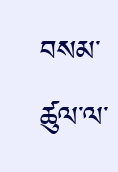བསམ་ཚུལ་ལ་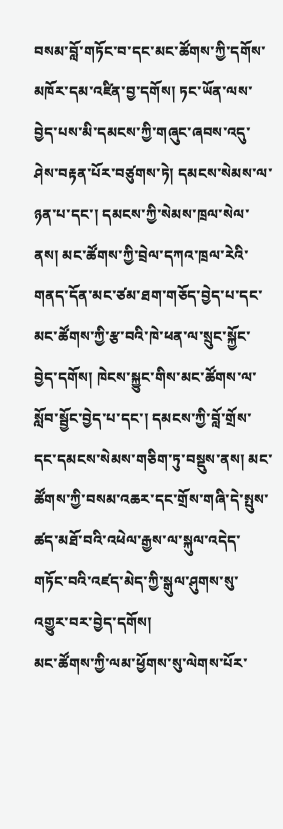བསམ་བློ་གཏོང་བ་དང་མང་ཚོགས་ཀྱི་དགོས་མཁོར་དམ་འཛིན་བྱ་དགོས། ཏང་ཡོན་ལས་བྱེད་པས་མི་དམངས་ཀྱི་གཞུང་ཞབས་འདུ་ཤེས་བརྟན་པོར་བཙུགས་ཏེ། དམངས་སེམས་ལ་ཉན་པ་དང་། དམངས་ཀྱི་སེམས་ཁྲལ་སེལ་ནས། མང་ཚོགས་ཀྱི་བྲེལ་དཀའ་ཁྲལ་རེའི་གནད་དོན་མང་ཙམ་ཐག་གཅོད་བྱེད་པ་དང་མང་ཚོགས་ཀྱི་རྩ་བའི་ཁེ་ཕན་ལ་སྲུང་སྐྱོང་བྱེད་དགོས། ཁེངས་སྐྱུང་གིས་མང་ཚོགས་ལ་སློབ་སྦྱོང་བྱེད་པ་དང་། དམངས་ཀྱི་བློ་གྲོས་དང་དམངས་སེམས་གཅིག་ཏུ་བསྡུས་ནས། མང་ཚོགས་ཀྱི་བསམ་འཆར་དང་གྲོས་གཞི་དེ་སྤུས་ཚད་མཐོ་བའི་འཕེལ་རྒྱས་ལ་སྐུལ་འདེད་གཏོང་བའི་འཛད་མེད་ཀྱི་སྒུལ་ཤུགས་སུ་འགྱུར་བར་བྱེད་དགོས།
མང་ཚོགས་ཀྱི་ལམ་ཕྱོགས་སུ་ལེགས་པོར་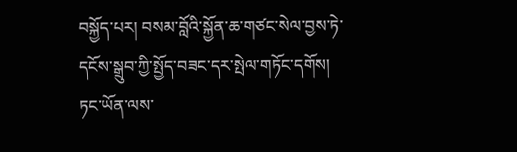བསྐྱོད་པར། བསམ་བློའི་སྐྱོན་ཆ་གཙང་སེལ་བྱས་ཏེ་དངོས་སྒྲུབ་ཀྱི་སྤྱོད་བཟང་དར་སྤེལ་གཏོང་དགོས། ཏང་ཡོན་ལས་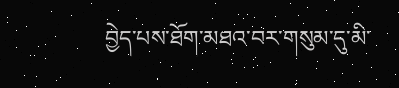བྱེད་པས་ཐོག་མཐའ་བར་གསུམ་དུ་མི་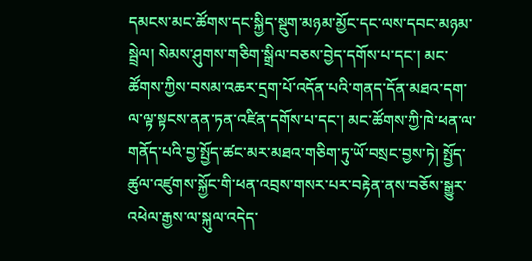དམངས་མང་ཚོགས་དང་སྐྱིད་སྡུག་མཉམ་མྱོང་དང་ལས་དབང་མཉམ་སྦྲེལ། སེམས་ཤུགས་གཅིག་སྒྲིལ་བཅས་བྱེད་དགོས་པ་དང་། མང་ཚོགས་ཀྱིས་བསམ་འཆར་དྲག་པོ་འདོན་པའི་གནད་དོན་མཐའ་དག་ལ་ལྟ་སྟངས་ནན་ཏན་འཛིན་དགོས་པ་དང་། མང་ཚོགས་ཀྱི་ཁེ་ཕན་ལ་གནོད་པའི་བྱ་སྤྱོད་ཚང་མར་མཐའ་གཅིག་ཏུ་ཡོ་བསྲང་བྱས་ཏེ། སྤྱོད་ཚུལ་འཛུགས་སྐྱོང་གི་ཕན་འབྲས་གསར་པར་བརྟེན་ནས་བཅོས་སྒྱུར་འཕེལ་རྒྱས་ལ་སྐུལ་འདེད་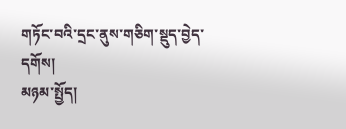གཏོང་བའི་དྲང་ནུས་གཅིག་སྡུད་བྱེད་དགོས།
མཉམ་སྤྱོད།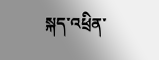སྐད་འཕྲིན་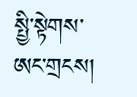སྤྱི་སྟེགས་ཨང་གྲངས།